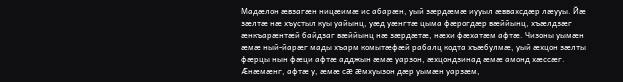Мадæлон æвзагæн ницæимæ ис абарæн, уый зæрдæмæ иууыл æввахсдæр лæууы. Йæ зæлтæ нæ хъустыл куы уайынц, уæд уæнгтæ цыма фæрогдæр вæййынц, хъæлдзæг æнкъарæнтæй байдзаг вæййынц нæ зæрдæтæ, нæхи фæхатæм афтæ. Чизоны уымæн æмæ ный-йарæг мады хъарм комытæфæй рабалц кодта хъæбулмæ, уый æхцон зæлты фæрцы нын фæци афтæ адджын æмæ уарзон, æхцондзинад æмæ амонд хæссæг. Æнæмæнг, афтæ у, æмæ сæ æмхуызон дæр уымæн уарзæм,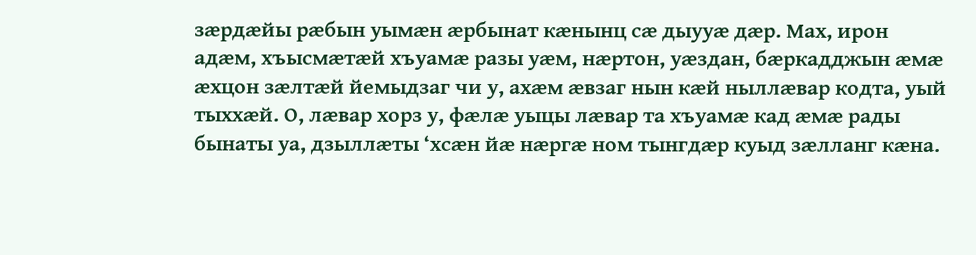зæрдæйы рæбын уымæн æрбынат кæнынц сæ дыууæ дæр. Мах, ирон адæм, хъысмæтæй хъуамæ разы уæм, нæртон, уæздан, бæркадджын æмæ æхцон зæлтæй йемыдзаг чи у, ахæм æвзаг нын кæй ныллæвар кодта, уый тыххæй. О, лæвар хорз у, фæлæ уыцы лæвар та хъуамæ кад æмæ рады бынаты уа, дзыллæты ‘хсæн йæ нæргæ ном тынгдæр куыд зæлланг кæна.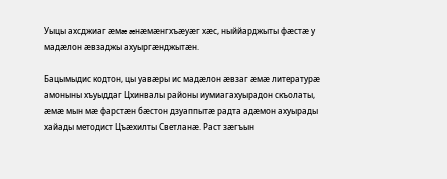Уыцы ахсджиаг æмæ æнæмæнгхъæуæг хæс, ныййарджыты фæстæ у мадæлон æвзаджы ахуыргæнджытæн.

Бацымыдис кодтон, цы уавæры ис мадæлон æвзаг æмæ литературæ амоныны хъуыддаг Цхинвалы районы иумиагахуырадон скъолаты, æмæ мын мæ фарстæн бæстон дзуаппытæ радта адæмон ахуырады хайады методист Цъæхилты Светланæ. Раст зæгъын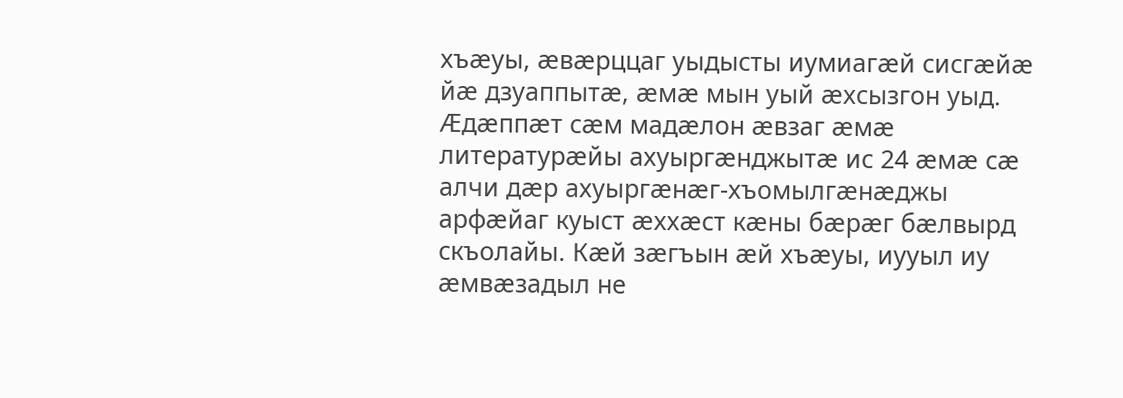хъæуы, æвæрццаг уыдысты иумиагæй сисгæйæ йæ дзуаппытæ, æмæ мын уый æхсызгон уыд. Æдæппæт сæм мадæлон æвзаг æмæ литературæйы ахуыргæнджытæ ис 24 æмæ сæ алчи дæр ахуыргæнæг-хъомылгæнæджы арфæйаг куыст æххæст кæны бæрæг бæлвырд скъолайы. Кæй зæгъын æй хъæуы, иууыл иу æмвæзадыл не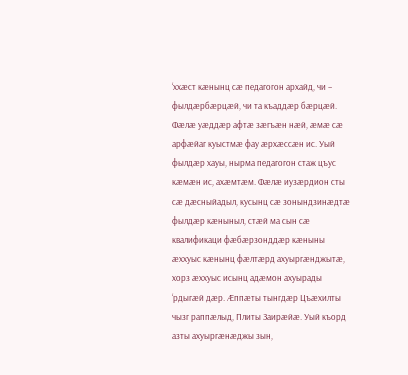‘ххæст кæнынц сæ педагогон архайд, чи – фылдæрбæрцæй, чи та къаддæр бæрцæй. Фæлæ уæддæр афтæ зæгъæн нæй, æмæ сæ арфæйаг куыстмæ фау æрхæссæн ис. Уый фылдæр хауы, нырма педагогон стаж цъус кæмæн ис, ахæмтæм. Фæлæ иузæрдион сты сæ дæсныйадыл, кусынц сæ зонындзинæдтæ фылдæр кæныныл, стæй ма сын сæ квалификаци фæбæрзонддæр кæныны æххуыс кæнынц фæлтæрд ахуыргæнджытæ, хорз æххуыс исынц адæмон ахуырады ‘рдыгæй дæр. Æппæты тынгдæр Цъæхилты чызг раппæлыд, Плиты Заирæйæ. Уый къорд азты ахуыргæнæджы зын,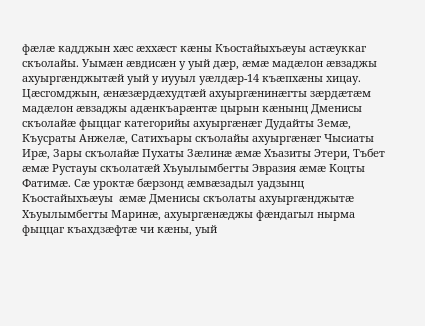фæлæ кадджын хæс æххæст кæны Къостайыхъæуы астæуккаг скъолайы. Уымæн æвдисæн у уый дæр, æмæ мадæлон æвзаджы ахуыргæнджытæй уый у иууыл уæлдæр-14 къæпхæны хицау. Цæсгомджын, æнæзæрдæхудтæй ахуыргæнинæгты зæрдæтæм мадæлон æвзаджы адæнкъарæнтæ цырын кæнынц Дменисы скъолайæ фыццаг категорийы ахуыргæнæг Дудайты Земæ, Къусраты Анжелæ, Сатихъары скъолайы ахуыргæнæг Чысиаты Ирæ, Зары скъолайæ Пухаты Зæлинæ æмæ Хъазиты Этери, Тъбет æмæ Рустауы скъолатæй Хъуылымбегты Эвразия æмæ Коцты Фатимæ. Сæ уроктæ бæрзонд æмвæзадыл уадзынц Къостайыхъæуы  æмæ Дменисы скъолаты ахуыргæнджытæ Хъуылымбегты Маринæ, ахуыргæнæджы фæндагыл нырма фыццаг къахдзæфтæ чи кæны, уый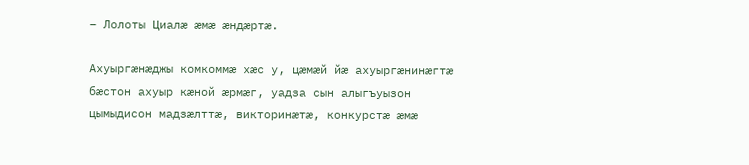– Лолоты Циалæ æмæ æндæртæ.

Ахуыргæнæджы комкоммæ хæс у, цæмæй йæ ахуыргæнинæгтæ бæстон ахуыр кæной æрмæг, уадза сын алыгъуызон цымыдисон мадзæлттæ, викторинæтæ, конкурстæ æмæ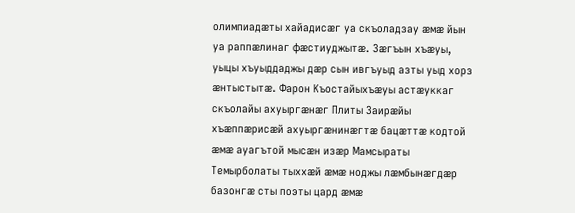олимпиадæты хайадисæг уа скъоладзау æмæ йын уа раппæлинаг фæстиуджытæ. Зæгъын хъæуы, уыцы хъуыддаджы дæр сын ивгъуыд азты уыд хорз æнтыстытæ. Фарон Къостайыхъæуы астæуккаг скъолайы ахуыргæнæг Плиты Заирæйы хъæппæрисæй ахуыргæнинæгтæ бацæттæ кодтой æмæ ауагътой мысæн изæр Мамсыраты Темырболаты тыххæй æмæ ноджы лæмбынæгдæр базонгæ сты поэты цард æмæ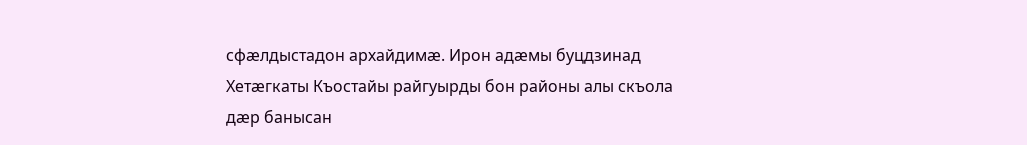сфæлдыстадон архайдимæ. Ирон адæмы буцдзинад Хетæгкаты Къостайы райгуырды бон районы алы скъола дæр банысан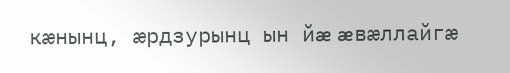кæнынц, æрдзурынц ын йæ æвæллайгæ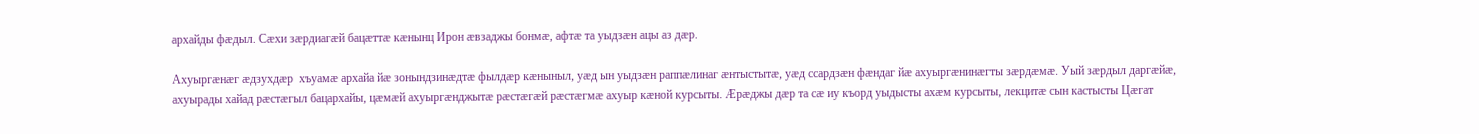архайды фæдыл. Сæхи зæрдиагæй бацæттæ кæнынц Ирон æвзаджы бонмæ, афтæ та уыдзæн ацы аз дæр.

Ахуыргæнæг æдзухдæр  хъуамæ архайа йæ зонындзинæдтæ фылдæр кæныныл, уæд ын уыдзæн раппæлинаг æнтыстытæ, уæд ссардзæн фæндаг йæ ахуыргæнинæгты зæрдæмæ. Уый зæрдыл даргæйæ, ахуырады хайад рæстæгыл бацархайы, цæмæй ахуыргæнджытæ рæстæгæй рæстæгмæ ахуыр кæной курсыты. Æрæджы дæр та сæ иу къорд уыдысты ахæм курсыты, лекцитæ сын кастысты Цæгат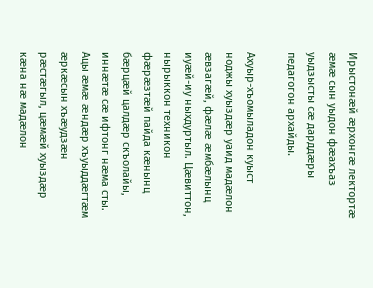Ирыстонæй æрхонгæ лектортæ æмæ сын уыдон фæахъаз уыдзысты сæ дарддæры педагогон архайды.

Ахуыр-хъомыладон куыст ноджы хуыздæр уаид мадæлон æвзагæй, фæлæ æмбæлынц иуæй-иу ныхдуртыл. Цæвиттон, нырыккон техникон фæрæзтæй пайда кæнынц бæрцæй цалдæр скъолайы, иннæтæ сæ ифтонг нæма сты. Ацы æмæ æндæр хъуыддæгтæм æркæсын хъæудзæн рæстæгыл, цæмæй хуыздæр кæна нæ мадæлон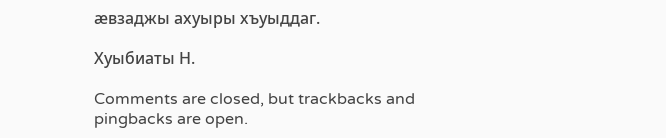æвзаджы ахуыры хъуыддаг.

Хуыбиаты Н.

Comments are closed, but trackbacks and pingbacks are open.